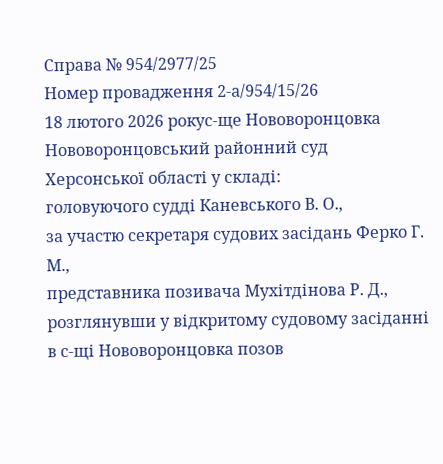Справа № 954/2977/25
Номер провадження 2-а/954/15/26
18 лютого 2026 рокус-ще Нововоронцовка
Нововоронцовський районний суд Херсонської області у складі:
головуючого судді Каневського В. О.,
за участю секретаря судових засідань Ферко Г. М.,
представника позивача Мухітдінова Р. Д.,
розглянувши у відкритому судовому засіданні в с-щі Нововоронцовка позов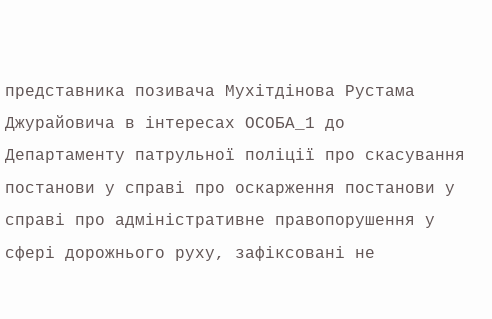представника позивача Мухітдінова Рустама Джурайовича в інтересах ОСОБА_1 до Департаменту патрульної поліції про скасування постанови у справі про оскарження постанови у справі про адміністративне правопорушення у сфері дорожнього руху, зафіксовані не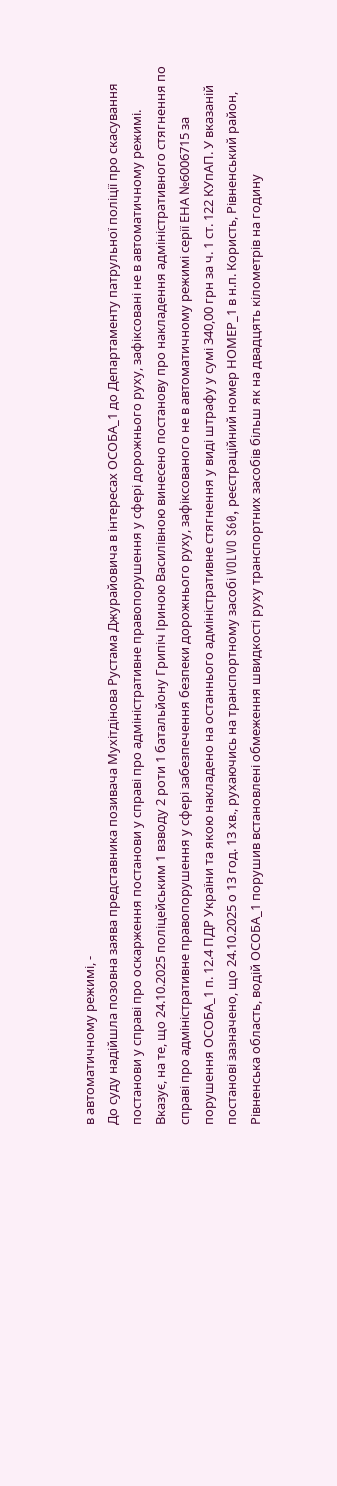в автоматичному режимі, -
До суду надійшла позовна заява представника позивача Мухітдінова Рустама Джурайовича в інтересах ОСОБА_1 до Департаменту патрульної поліції про скасування постанови у справі про оскарження постанови у справі про адміністративне правопорушення у сфері дорожнього руху, зафіксовані не в автоматичному режимі. Вказує, на те, що 24.10.2025 поліцейським 1 взводу 2 роти 1 батальйону Грипіч Іриною Василівною винесено постанову про накладення адміністративного стягнення по справі про адміністративне правопорушення у сфері забезпечення безпеки дорожнього руху, зафіксованого не в автоматичному режимі серії ЕНА №6006715 за порушення ОСОБА_1 п. 12.4 ПДР України та якою накладено на останнього адміністративне стягнення у виді штрафу у сумі 340,00 грн за ч. 1 ст. 122 КУпАП. У вказаній постанові зазначено, що 24.10.2025 о 13 год. 13 хв., рухаючись на транспортному засобі VOLVO S60, реєстраційний номер НОМЕР_1 в н.п. Користь, Рівненський район, Рівненська область, водій ОСОБА_1 порушив встановлені обмеження швидкості руху транспортних засобів більш як на двадцять кілометрів на годину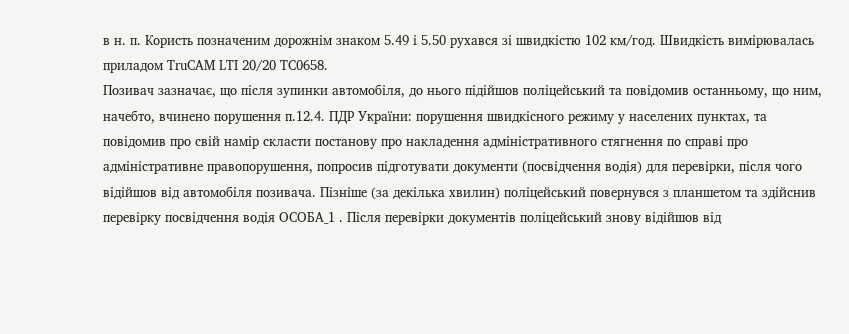в н. п. Користь позначеним дорожнім знаком 5.49 і 5.50 рухався зі швидкістю 102 км/год. Швидкість вимірювалась приладом ТruСАМ LТІ 20/20 ТС0658.
Позивач зазначає, що після зупинки автомобіля, до нього підійшов поліцейський та повідомив останньому, що ним, начебто, вчинено порушення п.12.4. ПДР України: порушення швидкісного режиму у населених пунктах, та повідомив про свій намір скласти постанову про накладення адміністративного стягнення по справі про адміністративне правопорушення, попросив підготувати документи (посвідчення водія) для перевірки, після чого відійшов від автомобіля позивача. Пізніше (за декілька хвилин) поліцейський повернувся з планшетом та здійснив перевірку посвідчення водія ОСОБА_1 . Після перевірки документів поліцейський знову відійшов від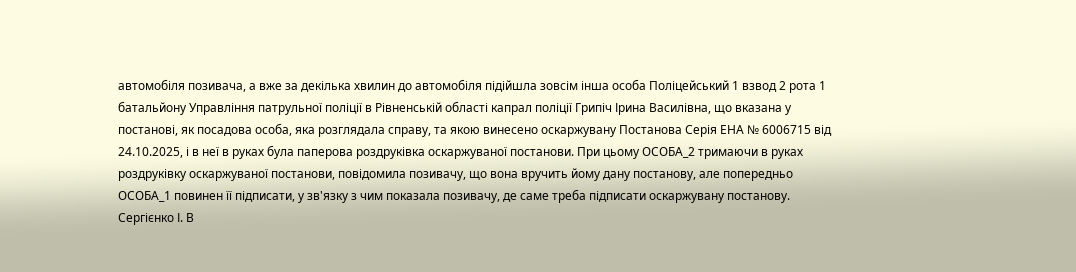автомобіля позивача, а вже за декілька хвилин до автомобіля підійшла зовсім інша особа Поліцейський 1 взвод 2 рота 1 батальйону Управління патрульної поліції в Рівненській області капрал поліції Грипіч Ірина Василівна, що вказана у постанові, як посадова особа, яка розглядала справу, та якою винесено оскаржувану Постанова Серія ЕНА № 6006715 від 24.10.2025, і в неї в руках була паперова роздруківка оскаржуваної постанови. При цьому ОСОБА_2 тримаючи в руках роздруківку оскаржуваної постанови, повідомила позивачу, що вона вручить йому дану постанову, але попередньо ОСОБА_1 повинен її підписати, у зв'язку з чим показала позивачу, де саме треба підписати оскаржувану постанову.
Сергієнко І. В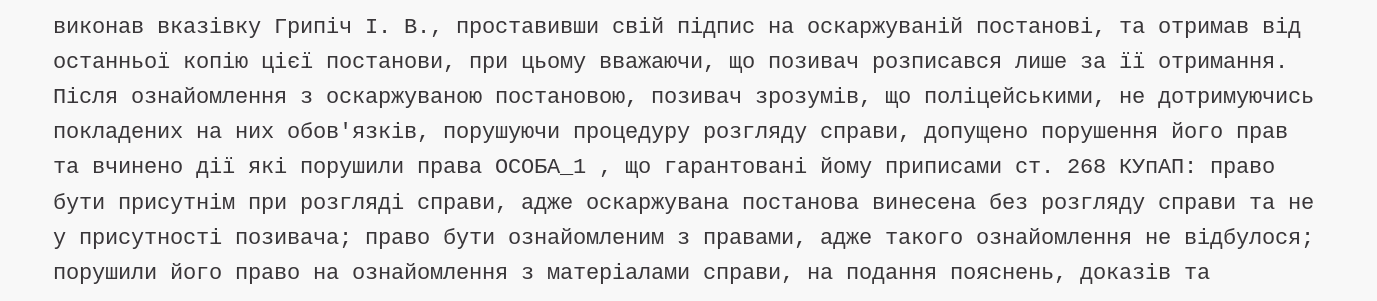виконав вказівку Грипіч І. В., проставивши свій підпис на оскаржуваній постанові, та отримав від останньої копію цієї постанови, при цьому вважаючи, що позивач розписався лише за її отримання.
Після ознайомлення з оскаржуваною постановою, позивач зрозумів, що поліцейськими, не дотримуючись покладених на них обов'язків, порушуючи процедуру розгляду справи, допущено порушення його прав та вчинено дії які порушили права ОСОБА_1 , що гарантовані йому приписами ст. 268 КУпАП: право бути присутнім при розгляді справи, адже оскаржувана постанова винесена без розгляду справи та не у присутності позивача; право бути ознайомленим з правами, адже такого ознайомлення не відбулося; порушили його право на ознайомлення з матеріалами справи, на подання пояснень, доказів та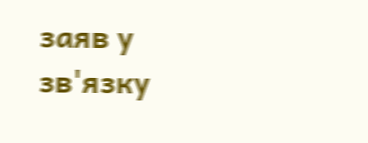заяв у зв'язку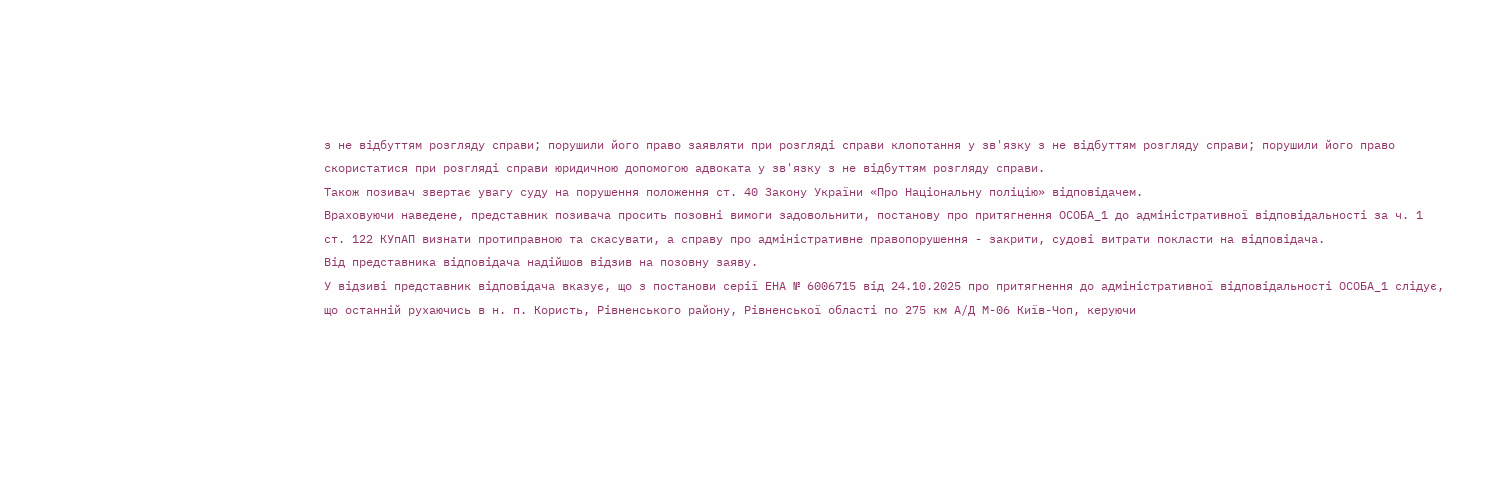з не відбуттям розгляду справи; порушили його право заявляти при розгляді справи клопотання у зв'язку з не відбуттям розгляду справи; порушили його право скористатися при розгляді справи юридичною допомогою адвоката у зв'язку з не відбуттям розгляду справи.
Також позивач звертає увагу суду на порушення положення ст. 40 Закону України «Про Національну поліцію» відповідачем.
Враховуючи наведене, представник позивача просить позовні вимоги задовольнити, постанову про притягнення ОСОБА_1 до адміністративної відповідальності за ч. 1 ст. 122 КУпАП визнати протиправною та скасувати, а справу про адміністративне правопорушення - закрити, судові витрати покласти на відповідача.
Від представника відповідача надійшов відзив на позовну заяву.
У відзиві представник відповідача вказує, що з постанови серії ЕНА № 6006715 від 24.10.2025 про притягнення до адміністративної відповідальності ОСОБА_1 слідує, що останній рухаючись в н. п. Користь, Рівненського району, Рівненської області по 275 км А/Д М-06 Київ-Чоп, керуючи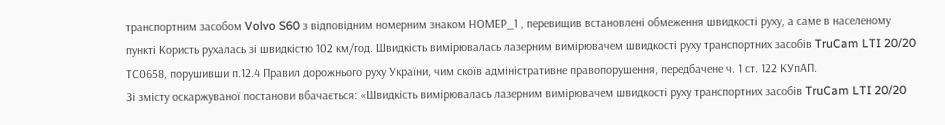транспортним засобом Volvo S60 з відповідним номерним знаком НОМЕР_1 , перевищив встановлені обмеження швидкості руху, а саме в населеному пункті Користь рухалась зі швидкістю 102 км/год. Швидкість вимірювалась лазерним вимірювачем швидкості руху транспортних засобів TruCam LTI 20/20 ТС0658, порушивши п.12.4 Правил дорожнього руху України, чим скоїв адміністративне правопорушення, передбачене ч. 1 ст. 122 КУпАП.
Зі змісту оскаржуваної постанови вбачається: «Швидкість вимірювалась лазерним вимірювачем швидкості руху транспортних засобів TruCam LTI 20/20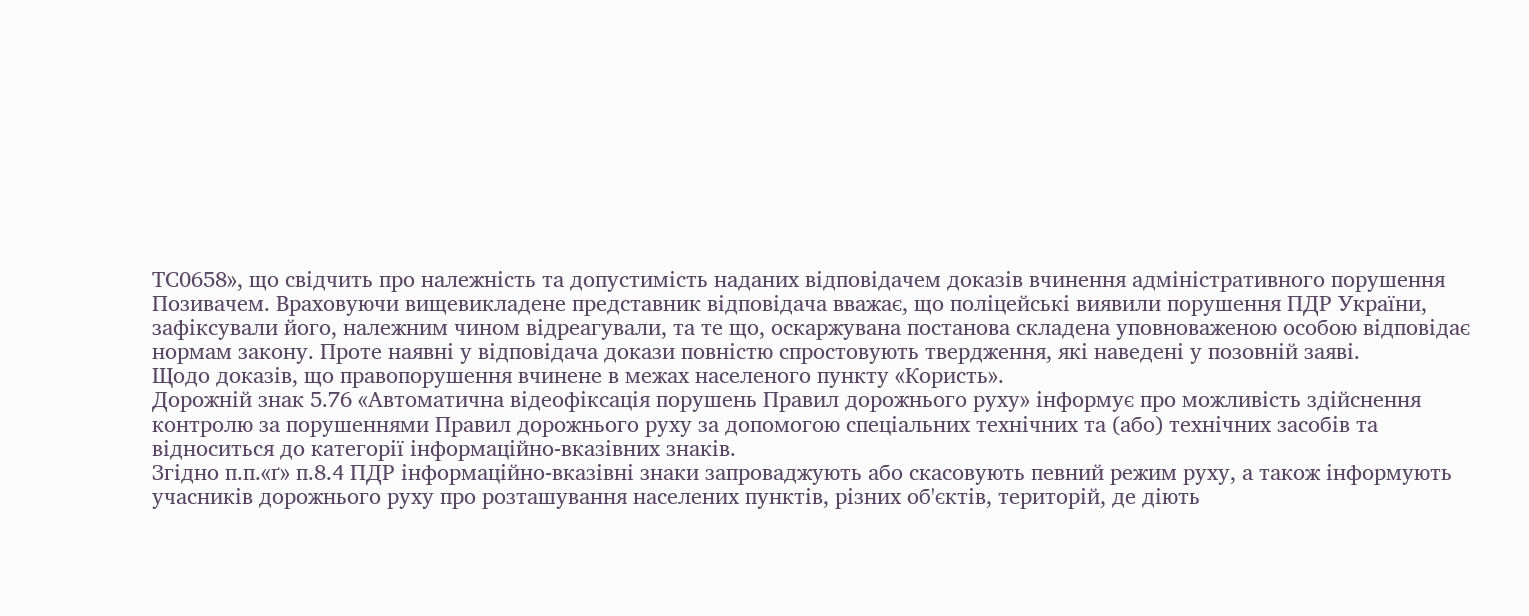ТС0658», що свідчить про належність та допустимість наданих відповідачем доказів вчинення адміністративного порушення Позивачем. Враховуючи вищевикладене представник відповідача вважає, що поліцейські виявили порушення ПДР України, зафіксували його, належним чином відреагували, та те що, оскаржувана постанова складена уповноваженою особою відповідає нормам закону. Проте наявні у відповідача докази повністю спростовують твердження, які наведені у позовній заяві.
Щодо доказів, що правопорушення вчинене в межах населеного пункту «Користь».
Дорожній знак 5.76 «Автоматична відеофіксація порушень Правил дорожнього руху» інформує про можливість здійснення контролю за порушеннями Правил дорожнього руху за допомогою спеціальних технічних та (або) технічних засобів та відноситься до категорії інформаційно-вказівних знаків.
Згідно п.п.«ґ» п.8.4 ПДР інформаційно-вказівні знаки запроваджують або скасовують певний режим руху, а також інформують учасників дорожнього руху про розташування населених пунктів, різних об'єктів, територій, де діють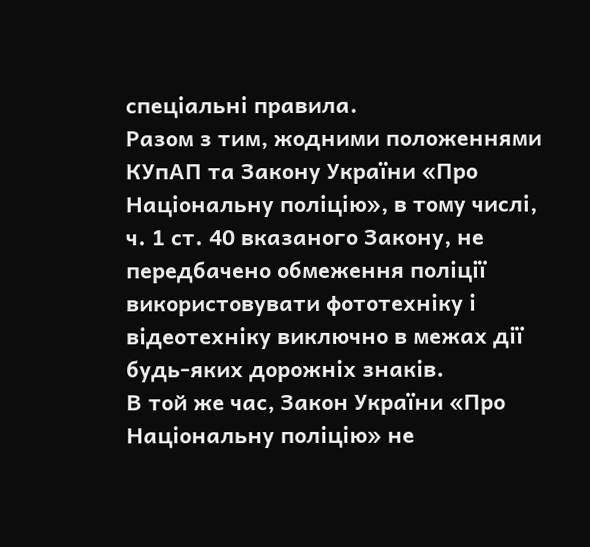спеціальні правила.
Разом з тим, жодними положеннями КУпАП та Закону України «Про Національну поліцію», в тому числі, ч. 1 ст. 40 вказаного Закону, не передбачено обмеження поліції використовувати фототехніку і відеотехніку виключно в межах дії будь-яких дорожніх знаків.
В той же час, Закон України «Про Національну поліцію» не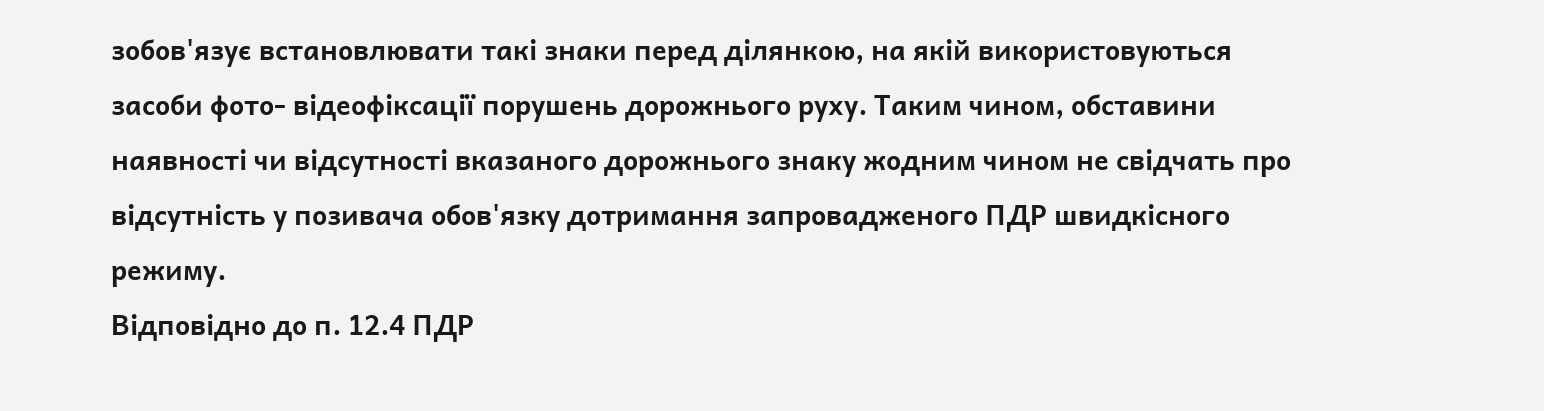зобов'язує встановлювати такі знаки перед ділянкою, на якій використовуються засоби фото- відеофіксації порушень дорожнього руху. Таким чином, обставини наявності чи відсутності вказаного дорожнього знаку жодним чином не свідчать про відсутність у позивача обов'язку дотримання запровадженого ПДР швидкісного режиму.
Відповідно до п. 12.4 ПДР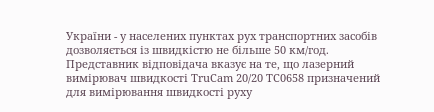України - у населених пунктах рух транспортних засобів дозволяється із швидкістю не більше 50 км/год.
Представник відповідача вказує на те, що лазерний вимірювач швидкості ТruСаm 20/20 ТС0658 призначений для вимірювання швидкості руху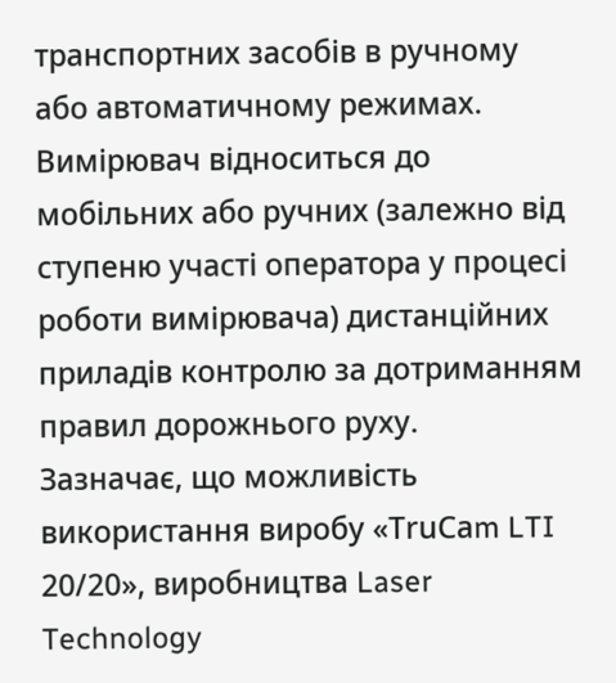транспортних засобів в ручному або автоматичному режимах. Вимірювач відноситься до мобільних або ручних (залежно від ступеню участі оператора у процесі роботи вимірювача) дистанційних приладів контролю за дотриманням правил дорожнього руху.
Зазначає, що можливість використання виробу «ТruСаm LTI 20/20», виробництва Laser Technology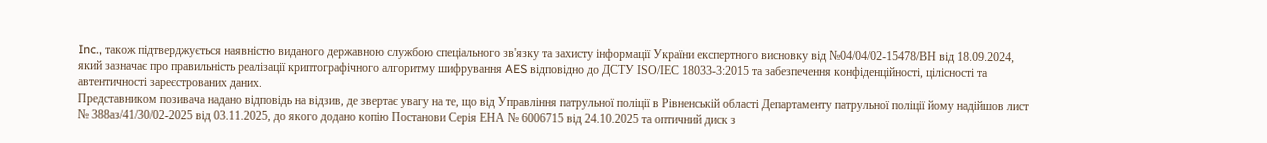Inc., також підтверджується наявністю виданого державною службою спеціального зв'язку та захисту інформації України експертного висновку від №04/04/02-15478/ВН від 18.09.2024, який зазначає про правильність реалізації криптографічного алгоритму шифрування AES відповідно до ДСТУ ІSO/IЕC 18033-3:2015 та забезпечення конфіденційності, цілісності та автентичності зареєстрованих даних.
Представником позивача надано відповідь на відзив, де звертає увагу на те, що від Управління патрульної поліції в Рівненській області Департаменту патрульної поліції йому надійшов лист № 388аз/41/30/02-2025 від 03.11.2025, до якого додано копію Постанови Серія ЕНА № 6006715 від 24.10.2025 та оптичний диск з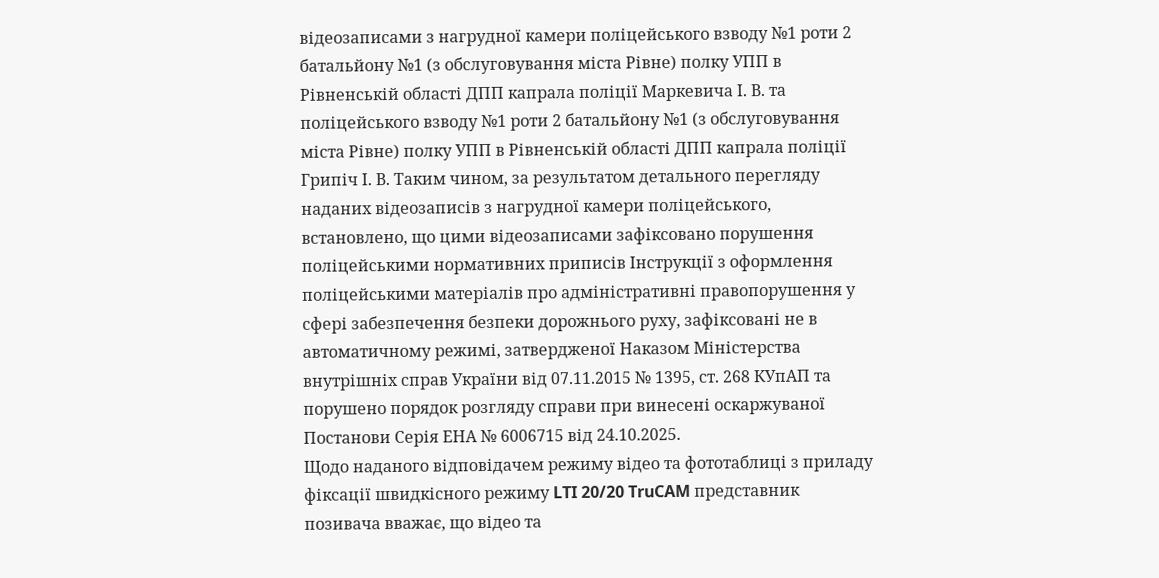відеозаписами з нагрудної камери поліцейського взводу №1 роти 2 батальйону №1 (з обслуговування міста Рівне) полку УПП в Рівненській області ДПП капрала поліції Маркевича І. В. та поліцейського взводу №1 роти 2 батальйону №1 (з обслуговування міста Рівне) полку УПП в Рівненській області ДПП капрала поліції Грипіч І. В. Таким чином, за результатом детального перегляду наданих відеозаписів з нагрудної камери поліцейського, встановлено, що цими відеозаписами зафіксовано порушення поліцейськими нормативних приписів Інструкції з оформлення поліцейськими матеріалів про адміністративні правопорушення у сфері забезпечення безпеки дорожнього руху, зафіксовані не в автоматичному режимі, затвердженої Наказом Міністерства внутрішніх справ України від 07.11.2015 № 1395, ст. 268 КУпАП та порушено порядок розгляду справи при винесені оскаржуваної Постанови Серія ЕНА № 6006715 від 24.10.2025.
Щодо наданого відповідачем режиму відео та фототаблиці з приладу фіксації швидкісного режиму LTI 20/20 TruCAM представник позивача вважає, що відео та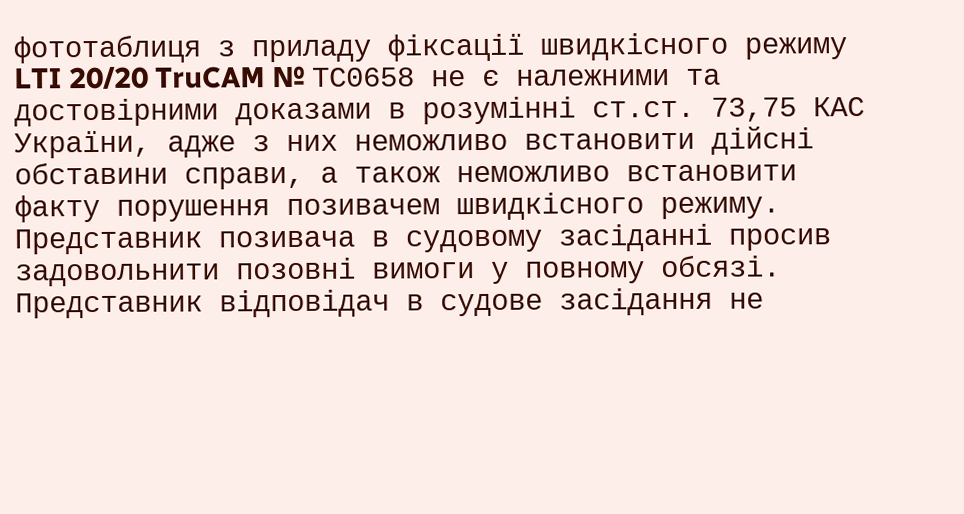фототаблиця з приладу фіксації швидкісного режиму LTI 20/20 TruCAM № ТС0658 не є належними та достовірними доказами в розумінні ст.ст. 73,75 КАС України, адже з них неможливо встановити дійсні обставини справи, а також неможливо встановити факту порушення позивачем швидкісного режиму.
Представник позивача в судовому засіданні просив задовольнити позовні вимоги у повному обсязі.
Представник відповідач в судове засідання не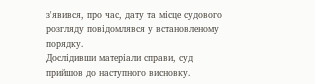з'явився, про час, дату та місце судового розгляду повідомлявся у встановленому порядку.
Дослідивши матеріали справи, суд прийшов до наступного висновку.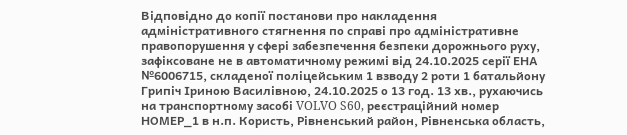Відповідно до копії постанови про накладення адміністративного стягнення по справі про адміністративне правопорушення у сфері забезпечення безпеки дорожнього руху, зафіксоване не в автоматичному режимі від 24.10.2025 серії ЕНА №6006715, складеної поліцейським 1 взводу 2 роти 1 батальйону Грипіч Іриною Василівною, 24.10.2025 о 13 год. 13 хв., рухаючись на транспортному засобі VOLVO S60, реєстраційний номер НОМЕР_1 в н.п. Користь, Рівненський район, Рівненська область,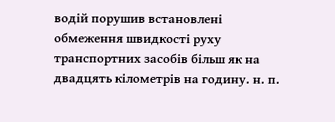водій порушив встановлені обмеження швидкості руху транспортних засобів більш як на двадцять кілометрів на годину. н. п.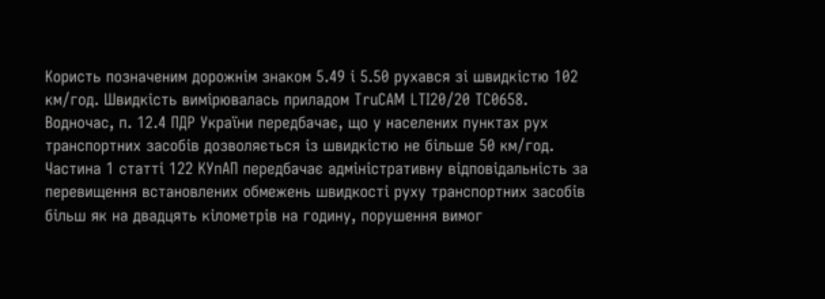Користь позначеним дорожнім знаком 5.49 і 5.50 рухався зі швидкістю 102 км/год. Швидкість вимірювалась приладом ТruСАМ LТІ20/20 ТС0658.
Водночас, п. 12.4 ПДР України передбачає, що у населених пунктах рух транспортних засобів дозволяється із швидкістю не більше 50 км/год.
Частина 1 статті 122 КУпАП передбачає адміністративну відповідальність за перевищення встановлених обмежень швидкості руху транспортних засобів більш як на двадцять кілометрів на годину, порушення вимог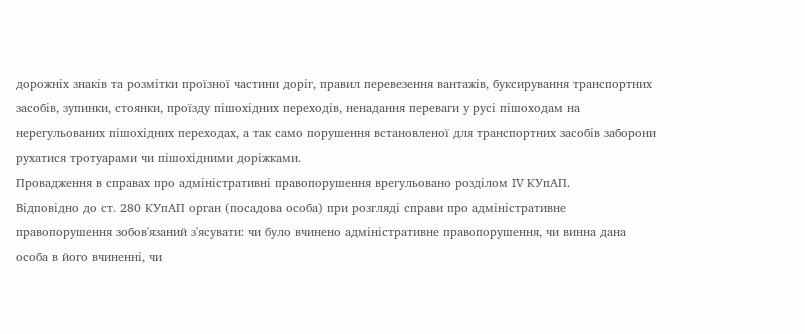дорожніх знаків та розмітки проїзної частини доріг, правил перевезення вантажів, буксирування транспортних засобів, зупинки, стоянки, проїзду пішохідних переходів, ненадання переваги у русі пішоходам на нерегульованих пішохідних переходах, а так само порушення встановленої для транспортних засобів заборони рухатися тротуарами чи пішохідними доріжками.
Провадження в справах про адміністративні правопорушення врегульовано розділом IV КУпАП.
Відповідно до ст. 280 КУпАП орган (посадова особа) при розгляді справи про адміністративне правопорушення зобов'язаний з'ясувати: чи було вчинено адміністративне правопорушення, чи винна дана особа в його вчиненні, чи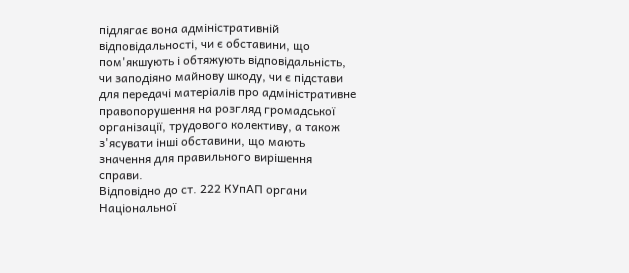підлягає вона адміністративній відповідальності, чи є обставини, що пом'якшують і обтяжують відповідальність, чи заподіяно майнову шкоду, чи є підстави для передачі матеріалів про адміністративне правопорушення на розгляд громадської організації, трудового колективу, а також з'ясувати інші обставини, що мають значення для правильного вирішення справи.
Відповідно до ст. 222 КУпАП органи Національної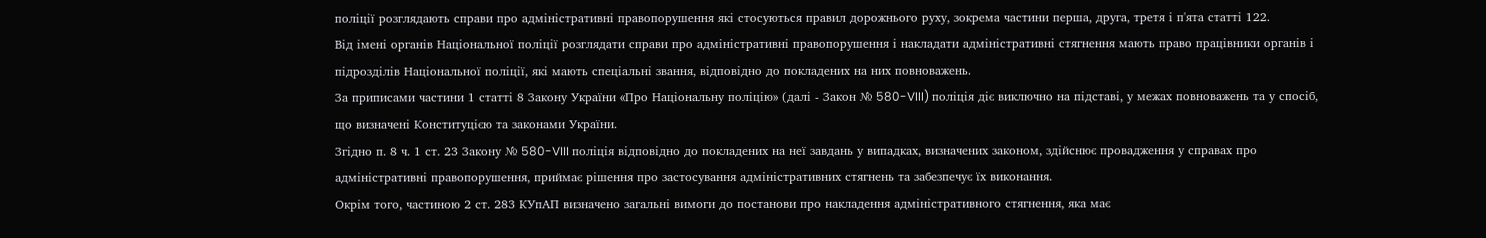поліції розглядають справи про адміністративні правопорушення які стосуються правил дорожнього руху, зокрема частини перша, друга, третя і п'ята статті 122.
Від імені органів Національної поліції розглядати справи про адміністративні правопорушення і накладати адміністративні стягнення мають право працівники органів і підрозділів Національної поліції, які мають спеціальні звання, відповідно до покладених на них повноважень.
За приписами частини 1 статті 8 Закону України «Про Національну поліцію» (далі - Закон № 580-VIII) поліція діє виключно на підставі, у межах повноважень та у спосіб, що визначені Конституцією та законами України.
Згідно п. 8 ч. 1 ст. 23 Закону № 580-VIII поліція відповідно до покладених на неї завдань у випадках, визначених законом, здійснює провадження у справах про адміністративні правопорушення, приймає рішення про застосування адміністративних стягнень та забезпечує їх виконання.
Окрім того, частиною 2 ст. 283 КУпАП визначено загальні вимоги до постанови про накладення адміністративного стягнення, яка має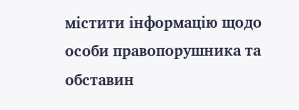містити інформацію щодо особи правопорушника та обставин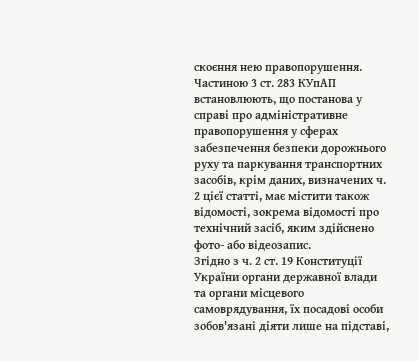скоєння нею правопорушення.
Частиною 3 ст. 283 КУпАП встановлюють, що постанова у справі про адміністративне правопорушення у сферах забезпечення безпеки дорожнього руху та паркування транспортних засобів, крім даних, визначених ч. 2 цієї статті, має містити також відомості, зокрема відомості про технічний засіб, яким здійснено фото- або відеозапис.
Згідно з ч. 2 ст. 19 Конституції України органи державної влади та органи місцевого самоврядування, їх посадові особи зобов'язані діяти лише на підставі,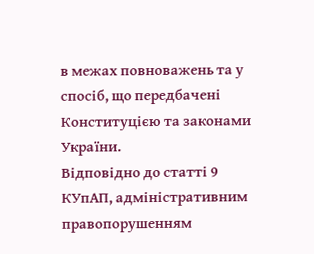в межах повноважень та у спосіб, що передбачені Конституцією та законами України.
Відповідно до статті 9 КУпАП, адміністративним правопорушенням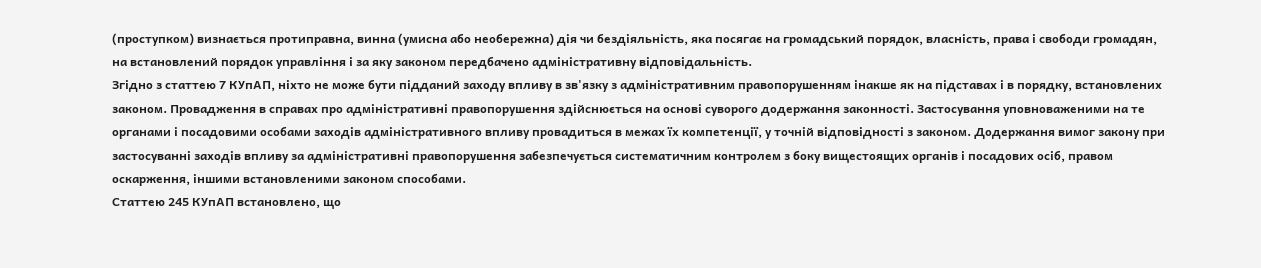(проступком) визнається протиправна, винна (умисна або необережна) дія чи бездіяльність, яка посягає на громадський порядок, власність, права і свободи громадян, на встановлений порядок управління і за яку законом передбачено адміністративну відповідальність.
Згідно з статтею 7 КУпАП, ніхто не може бути підданий заходу впливу в зв'язку з адміністративним правопорушенням інакше як на підставах і в порядку, встановлених законом. Провадження в справах про адміністративні правопорушення здійснюється на основі суворого додержання законності. Застосування уповноваженими на те органами і посадовими особами заходів адміністративного впливу провадиться в межах їх компетенції, у точній відповідності з законом. Додержання вимог закону при застосуванні заходів впливу за адміністративні правопорушення забезпечується систематичним контролем з боку вищестоящих органів і посадових осіб, правом оскарження, іншими встановленими законом способами.
Статтею 245 КУпАП встановлено, що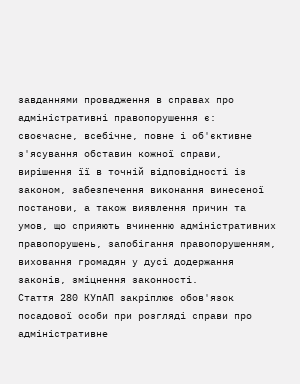завданнями провадження в справах про адміністративні правопорушення є: своєчасне, всебічне, повне і об'єктивне з'ясування обставин кожної справи, вирішення її в точній відповідності із законом, забезпечення виконання винесеної постанови, а також виявлення причин та умов, що сприяють вчиненню адміністративних правопорушень, запобігання правопорушенням, виховання громадян у дусі додержання законів, зміцнення законності.
Стаття 280 КУпАП закріплює обов'язок посадової особи при розгляді справи про адміністративне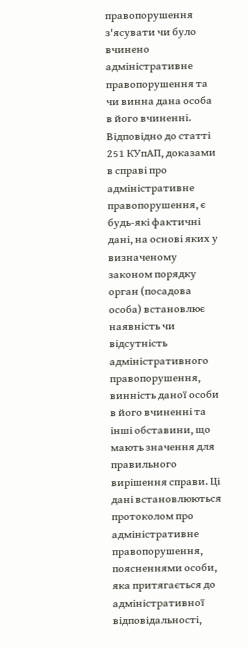правопорушення з'ясувати чи було вчинено адміністративне правопорушення та чи винна дана особа в його вчиненні.
Відповідно до статті 251 КУпАП, доказами в справі про адміністративне правопорушення, є будь-які фактичні дані, на основі яких у визначеному законом порядку орган (посадова особа) встановлює наявність чи відсутність адміністративного правопорушення, винність даної особи в його вчиненні та інші обставини, що мають значення для правильного вирішення справи. Ці дані встановлюються протоколом про адміністративне правопорушення, поясненнями особи, яка притягається до адміністративної відповідальності,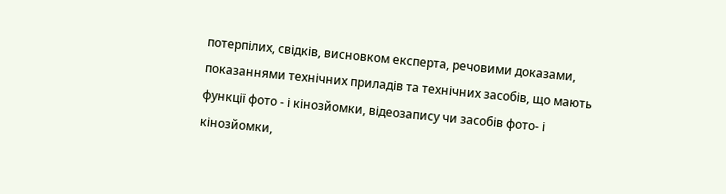потерпілих, свідків, висновком експерта, речовими доказами, показаннями технічних приладів та технічних засобів, що мають функції фото - і кінозйомки, відеозапису чи засобів фото- і кінозйомки,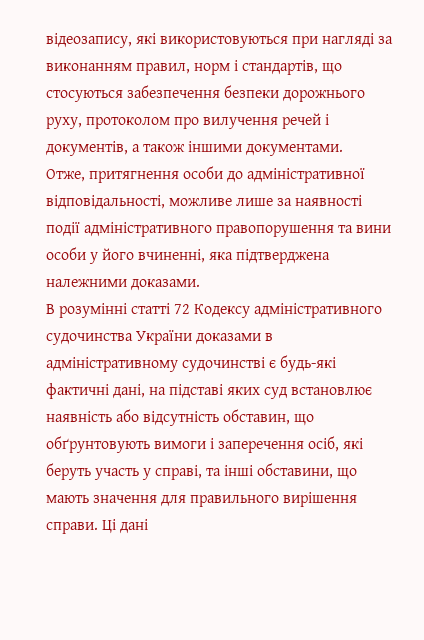відеозапису, які використовуються при нагляді за виконанням правил, норм і стандартів, що стосуються забезпечення безпеки дорожнього руху, протоколом про вилучення речей і документів, а також іншими документами.
Отже, притягнення особи до адміністративної відповідальності, можливе лише за наявності події адміністративного правопорушення та вини особи у його вчиненні, яка підтверджена належними доказами.
В розумінні статті 72 Кодексу адміністративного судочинства України доказами в адміністративному судочинстві є будь-які фактичні дані, на підставі яких суд встановлює наявність або відсутність обставин, що обґрунтовують вимоги і заперечення осіб, які беруть участь у справі, та інші обставини, що мають значення для правильного вирішення справи. Ці дані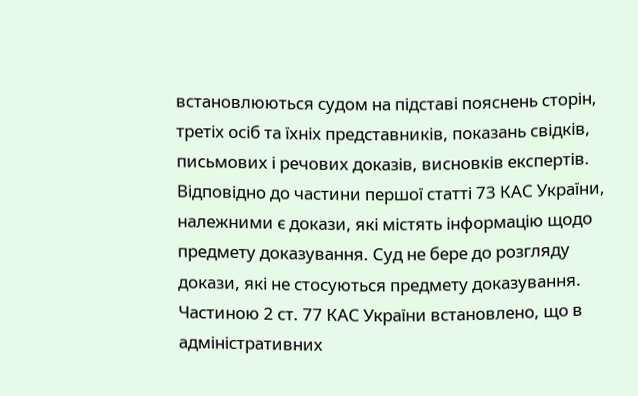встановлюються судом на підставі пояснень сторін, третіх осіб та їхніх представників, показань свідків, письмових і речових доказів, висновків експертів.
Відповідно до частини першої статті 73 КАС України, належними є докази, які містять інформацію щодо предмету доказування. Суд не бере до розгляду докази, які не стосуються предмету доказування.
Частиною 2 ст. 77 КАС України встановлено, що в адміністративних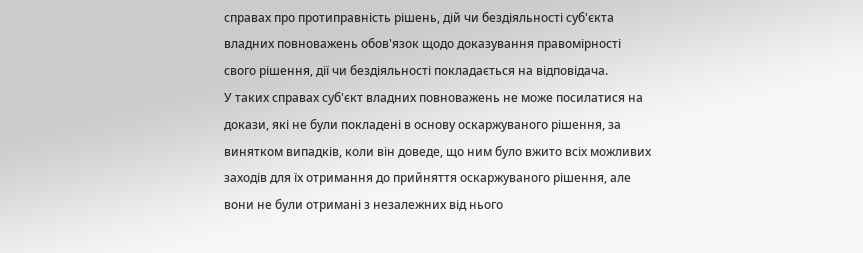справах про протиправність рішень, дій чи бездіяльності суб'єкта владних повноважень обов'язок щодо доказування правомірності свого рішення, дії чи бездіяльності покладається на відповідача.
У таких справах суб'єкт владних повноважень не може посилатися на докази, які не були покладені в основу оскаржуваного рішення, за винятком випадків, коли він доведе, що ним було вжито всіх можливих заходів для їх отримання до прийняття оскаржуваного рішення, але вони не були отримані з незалежних від нього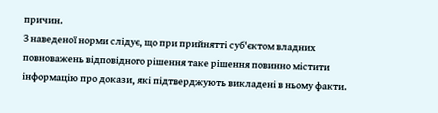причин.
З наведеної норми слідує, що при прийнятті суб'єктом владних повноважень відповідного рішення таке рішення повинно містити інформацію про докази, які підтверджують викладені в ньому факти.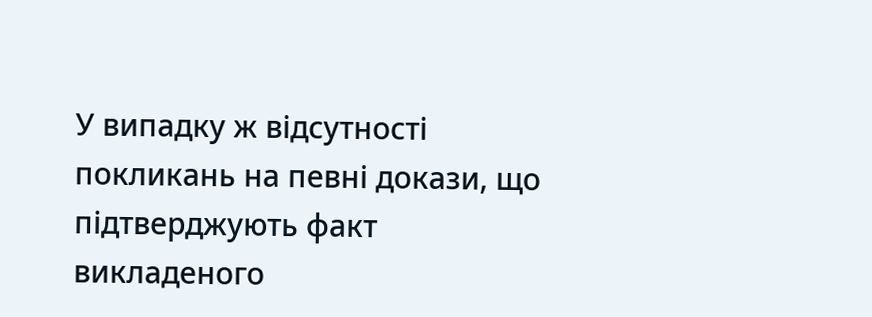У випадку ж відсутності покликань на певні докази, що підтверджують факт викладеного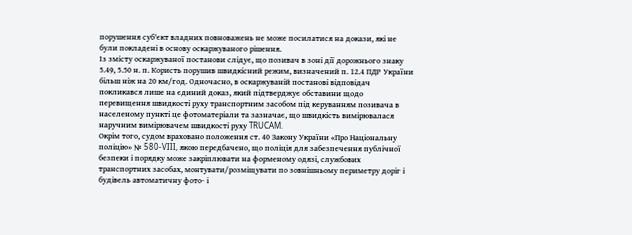порушення суб'єкт владних повноважень не може посилатися на докази, які не були покладені в основу оскаржуваного рішення.
Із змісту оскаржуваної постанови слідує, що позивач в зоні дії дорожнього знаку 5.49, 5.50 н. п. Користь порушив швидкісний режим, визначений п. 12.4 ПДР України більш ніж на 20 км/год. Одночасно, в оскаржуваній постанові відповідач покликався лише на єдиний доказ, який підтверджує обставини щодо перевищення швидкості руху транспортним засобом під керуванням позивача в населеному пункті це фотоматеріали та зазначає, що швидкість вимірювалася наручним вимірювачем швидкості руху TRUCAM.
Окрім того, судом враховано положення ст. 40 Закону України «Про Національну поліцію» № 580-VIII, якою передбачено, що поліція для забезпечення публічної безпеки і порядку може закріплювати на форменому одязі, службових транспортних засобах, монтувати/розміщувати по зовнішньому периметру доріг і будівель автоматичну фото- і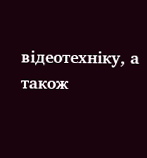відеотехніку, а також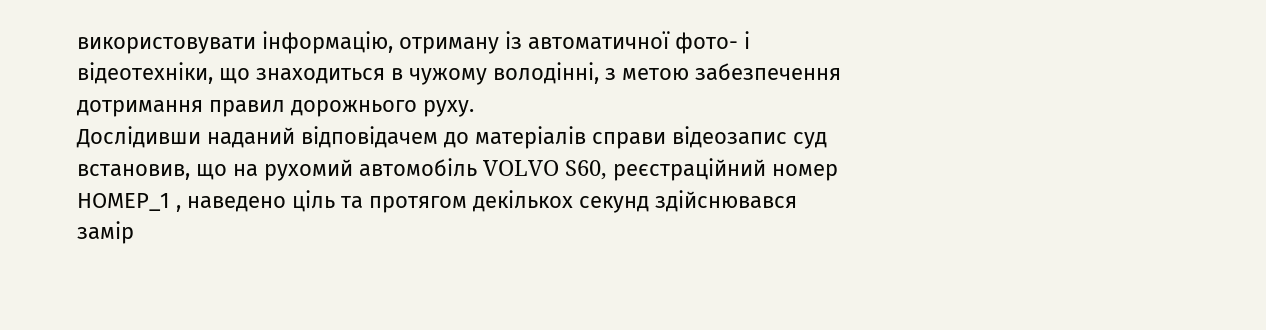використовувати інформацію, отриману із автоматичної фото- і відеотехніки, що знаходиться в чужому володінні, з метою забезпечення дотримання правил дорожнього руху.
Дослідивши наданий відповідачем до матеріалів справи відеозапис суд встановив, що на рухомий автомобіль VOLVO S60, реєстраційний номер НОМЕР_1 , наведено ціль та протягом декількох секунд здійснювався замір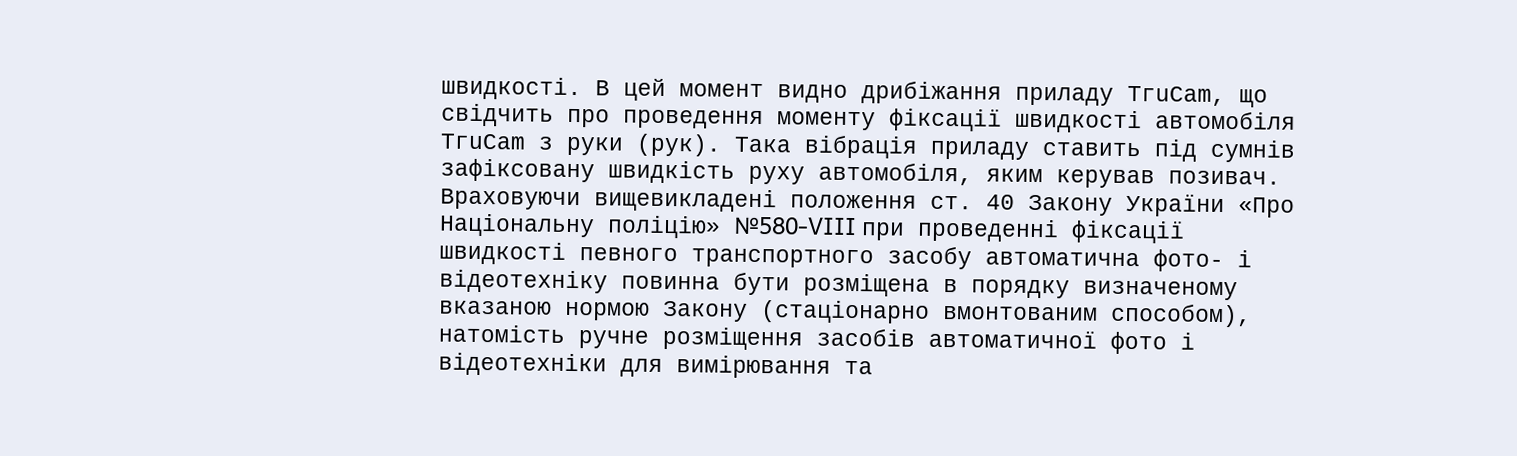швидкості. В цей момент видно дрибіжання приладу ТгuСаm, що свідчить про проведення моменту фіксації швидкості автомобіля ТгuСаm з руки (рук). Така вібрація приладу ставить під сумнів зафіксовану швидкість руху автомобіля, яким керував позивач.
Враховуючи вищевикладені положення ст. 40 Закону України «Про Національну поліцію» №580-VIII при проведенні фіксації швидкості певного транспортного засобу автоматична фото- і відеотехніку повинна бути розміщена в порядку визначеному вказаною нормою Закону (стаціонарно вмонтованим способом), натомість ручне розміщення засобів автоматичної фото і відеотехніки для вимірювання та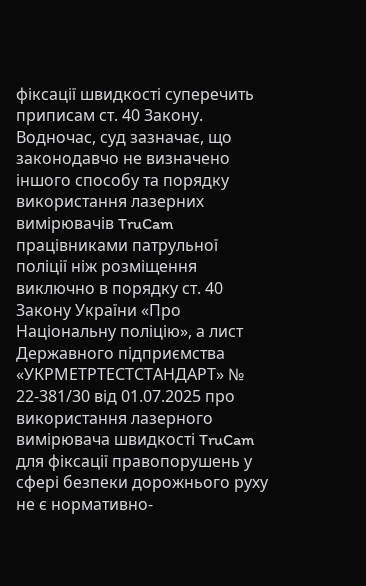фіксації швидкості суперечить приписам ст. 40 Закону.
Водночас, суд зазначає, що законодавчо не визначено іншого способу та порядку використання лазерних вимірювачів TruCam працівниками патрульної поліції ніж розміщення виключно в порядку ст. 40 Закону України «Про Національну поліцію», а лист Державного підприємства «УКРМЕТРТЕСТСТАНДАРТ» № 22-381/30 від 01.07.2025 про використання лазерного вимірювача швидкості TruCam для фіксації правопорушень у сфері безпеки дорожнього руху не є нормативно-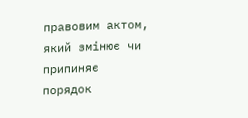правовим актом, який змінює чи припиняє порядок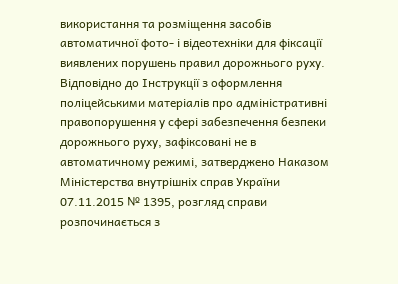використання та розміщення засобів автоматичної фото- і відеотехніки для фіксації виявлених порушень правил дорожнього руху.
Відповідно до Інструкції з оформлення поліцейськими матеріалів про адміністративні правопорушення у сфері забезпечення безпеки дорожнього руху, зафіксовані не в автоматичному режимі, затверджено Наказом Міністерства внутрішніх справ України 07.11.2015 № 1395, розгляд справи розпочинається з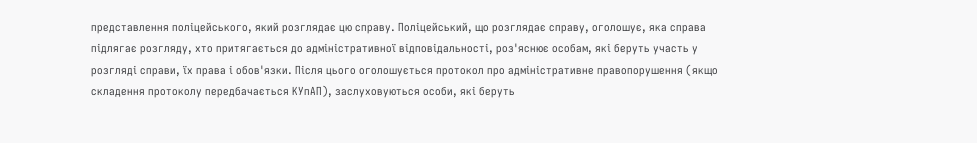представлення поліцейського, який розглядає цю справу. Поліцейський, що розглядає справу, оголошує, яка справа підлягає розгляду, хто притягається до адміністративної відповідальності, роз'яснює особам, які беруть участь у розгляді справи, їх права і обов'язки. Після цього оголошується протокол про адміністративне правопорушення (якщо складення протоколу передбачається КУпАП), заслуховуються особи, які беруть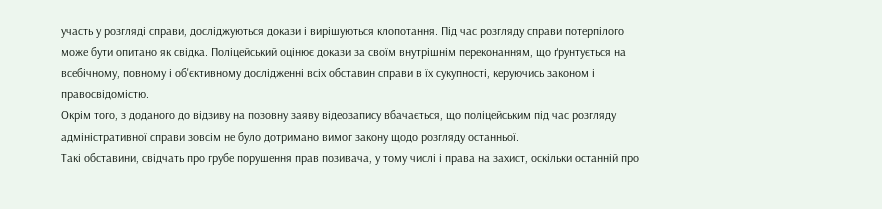участь у розгляді справи, досліджуються докази і вирішуються клопотання. Під час розгляду справи потерпілого може бути опитано як свідка. Поліцейський оцінює докази за своїм внутрішнім переконанням, що ґрунтується на всебічному, повному і об'єктивному дослідженні всіх обставин справи в їх сукупності, керуючись законом і правосвідомістю.
Окрім того, з доданого до відзиву на позовну заяву відеозапису вбачається, що поліцейським під час розгляду адміністративної справи зовсім не було дотримано вимог закону щодо розгляду останньої.
Такі обставини, свідчать про грубе порушення прав позивача, у тому числі і права на захист, оскільки останній про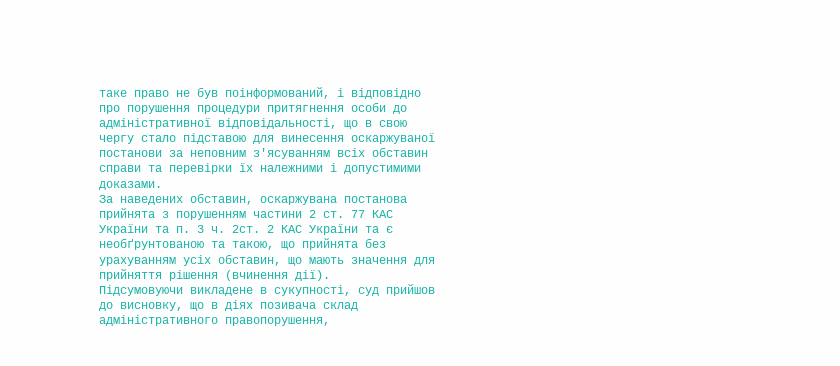таке право не був поінформований, і відповідно про порушення процедури притягнення особи до адміністративної відповідальності, що в свою чергу стало підставою для винесення оскаржуваної постанови за неповним з'ясуванням всіх обставин справи та перевірки їх належними і допустимими доказами.
За наведених обставин, оскаржувана постанова прийнята з порушенням частини 2 ст. 77 КАС України та п. 3 ч. 2ст. 2 КАС України та є необґрунтованою та такою, що прийнята без урахуванням усіх обставин, що мають значення для прийняття рішення (вчинення дії).
Підсумовуючи викладене в сукупності, суд прийшов до висновку, що в діях позивача склад адміністративного правопорушення,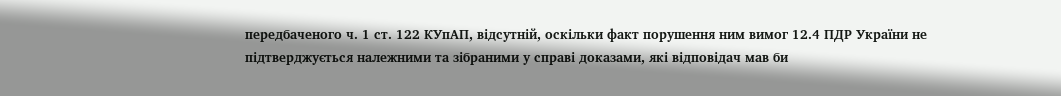передбаченого ч. 1 ст. 122 КУпАП, відсутній, оскільки факт порушення ним вимог 12.4 ПДР України не підтверджується належними та зібраними у справі доказами, які відповідач мав би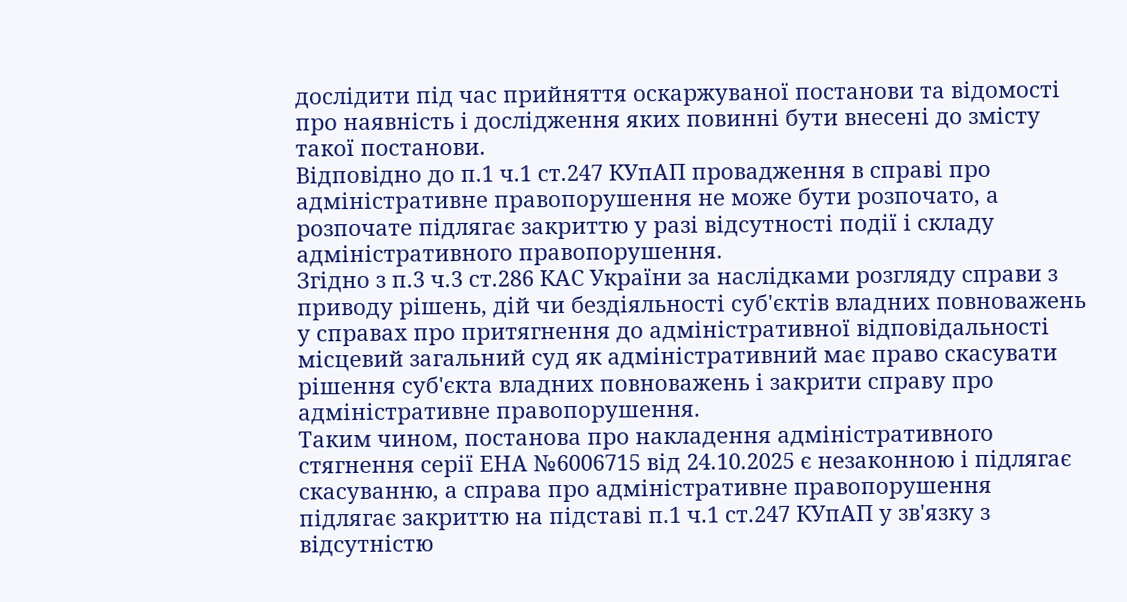дослідити під час прийняття оскаржуваної постанови та відомості про наявність і дослідження яких повинні бути внесені до змісту такої постанови.
Відповідно до п.1 ч.1 ст.247 КУпАП провадження в справі про адміністративне правопорушення не може бути розпочато, а розпочате підлягає закриттю у разі відсутності події і складу адміністративного правопорушення.
Згідно з п.3 ч.3 ст.286 КАС України за наслідками розгляду справи з приводу рішень, дій чи бездіяльності суб'єктів владних повноважень у справах про притягнення до адміністративної відповідальності місцевий загальний суд як адміністративний має право скасувати рішення суб'єкта владних повноважень і закрити справу про адміністративне правопорушення.
Таким чином, постанова про накладення адміністративного стягнення серії ЕНА №6006715 від 24.10.2025 є незаконною і підлягає скасуванню, а справа про адміністративне правопорушення підлягає закриттю на підставі п.1 ч.1 ст.247 КУпАП у зв'язку з відсутністю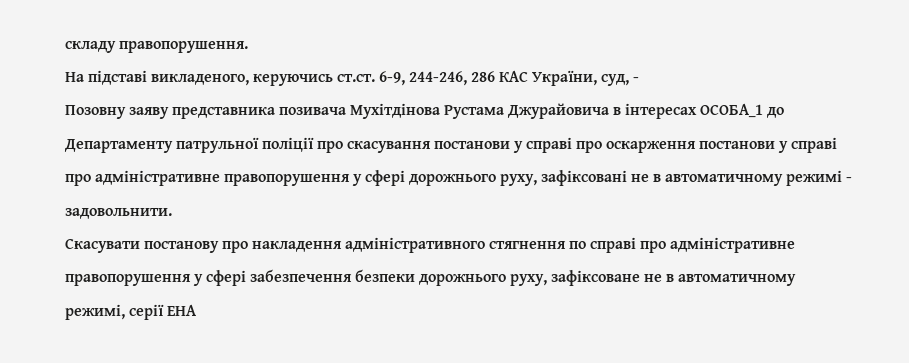складу правопорушення.
На підставі викладеного, керуючись ст.ст. 6-9, 244-246, 286 КАС України, суд, -
Позовну заяву представника позивача Мухітдінова Рустама Джурайовича в інтересах ОСОБА_1 до Департаменту патрульної поліції про скасування постанови у справі про оскарження постанови у справі про адміністративне правопорушення у сфері дорожнього руху, зафіксовані не в автоматичному режимі - задовольнити.
Скасувати постанову про накладення адміністративного стягнення по справі про адміністративне правопорушення у сфері забезпечення безпеки дорожнього руху, зафіксоване не в автоматичному режимі, серії ЕНА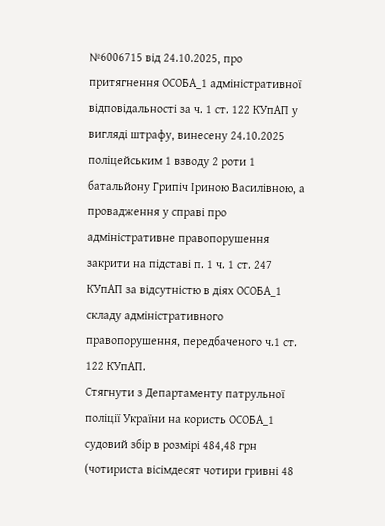№6006715 від 24.10.2025, про притягнення ОСОБА_1 адміністративної відповідальності за ч. 1 ст. 122 КУпАП у вигляді штрафу, винесену 24.10.2025 поліцейським 1 взводу 2 роти 1 батальйону Грипіч Іриною Василівною, а провадження у справі про адміністративне правопорушення закрити на підставі п. 1 ч. 1 ст. 247 КУпАП за відсутністю в діях ОСОБА_1 складу адміністративного правопорушення, передбаченого ч.1 ст. 122 КУпАП.
Стягнути з Департаменту патрульної поліції України на користь ОСОБА_1 судовий збір в розмірі 484,48 грн (чотириста вісімдесят чотири гривні 48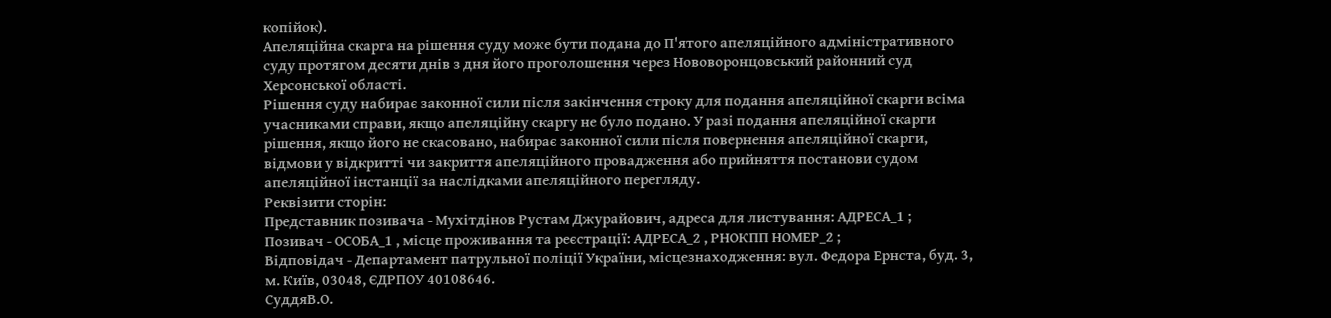копійок).
Апеляційна скарга на рішення суду може бути подана до П'ятого апеляційного адміністративного суду протягом десяти днів з дня його проголошення через Нововоронцовський районний суд Херсонської області.
Рішення суду набирає законної сили після закінчення строку для подання апеляційної скарги всіма учасниками справи, якщо апеляційну скаргу не було подано. У разі подання апеляційної скарги рішення, якщо його не скасовано, набирає законної сили після повернення апеляційної скарги, відмови у відкритті чи закриття апеляційного провадження або прийняття постанови судом апеляційної інстанції за наслідками апеляційного перегляду.
Реквізити сторін:
Представник позивача - Мухітдінов Рустам Джурайович, адреса для листування: АДРЕСА_1 ;
Позивач - ОСОБА_1 , місце проживання та реєстрації: АДРЕСА_2 , РНОКПП НОМЕР_2 ;
Відповідач - Департамент патрульної поліції України, місцезнаходження: вул. Федора Ернста, буд. 3, м. Київ, 03048, ЄДРПОУ 40108646.
СуддяВ.О.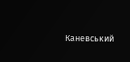Каневський